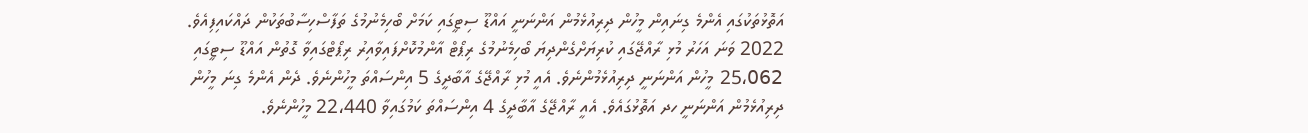އަތޮޅުތަކުގައި އެންމެ ގިނައިން މީހުން ދިރިއުޅެމުން އަންނަނީ އައްޑޫ ސިޓީގައި ކަމަށް ބޯހިމެނުމުގެ ތަފާސްހިސާބުތަކުން ދައްކައިފިއެވެ.
2022 ވަނަ އަހަރު މުޅި ރާއްޖޭގައި ކުރިޔަށްގެންދިޔަ ބޯހިމެނުމުގެ ރިޕޯޓް އާންމުކޮށްފައިވާއިރު ރިޕޯޓްގައިވާ ގޮތުން އައްޑޫ ސިޓީގައި 25،062 މީހުން އަންނަނީ ދިރިއުޅެމުންނެވެ. އެއީ މުޅި ރާއްޖޭގެ އާބާދީގެ 5 އިންސައްތަ މީހުންނެވެ. ދެން އެންމެ ގިނަ މީހުން ދިރިއުޅެމުން އަންނަނީ ހދ އަތޮޅުގައެވެ. އެއީ ރާއްޖޭގެ އާބާދީގެ 4 އިންސައްތަ ކަމުގައިވާ 22،440 މީހުންނެވެ.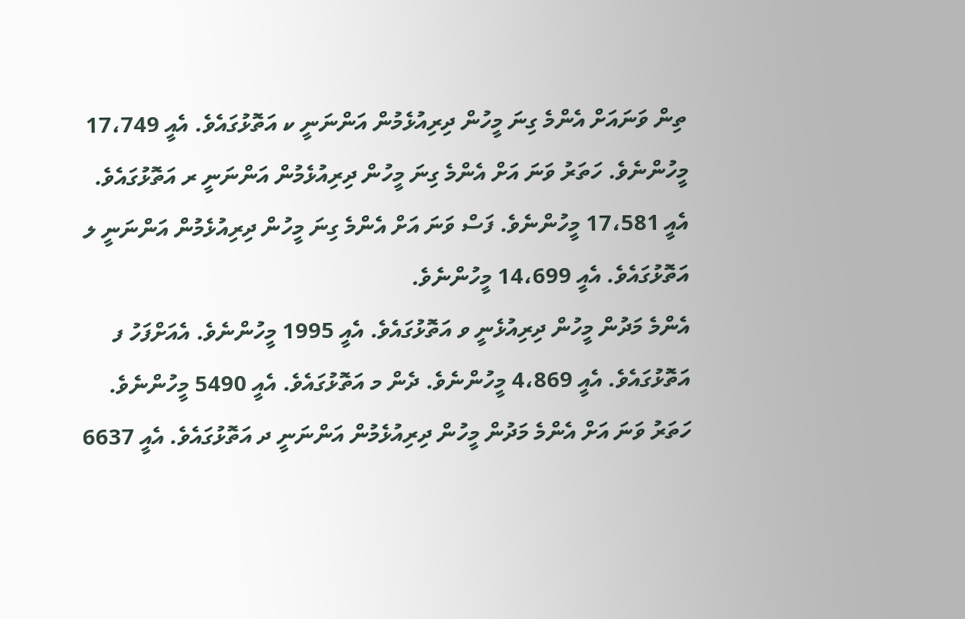ތިން ވަނައަށް އެންމެ ގިނަ މީހުން ދިރިއުޅެމުން އަންނަނީ ކ އަތޮޅުގައެވެ. އެއީ 17،749 މީހުންނެވެ. ހަތަރު ވަނަ އަށް އެންމެ ގިނަ މީހުން ދިރިއުޅެމުން އަންނަނީ ރ އަތޮޅުގައެވެ. އެއީ 17،581 މީހުންނެވެ. ފަސް ވަނަ އަށް އެންމެ ގިނަ މީހުން ދިރިއުޅެމުން އަންނަނީ ލ އަތޮޅުގައެވެ. އެއީ 14،699 މީހުންނެވެ.
އެންމެ މަދުން މީހުން ދިރިއުޅެނީ ވ އަތޮޅުގައެވެ. އެއީ 1995 މީހުންނެވެ. އެއަށްފަހު ފ އަތޮޅުގައެވެ. އެއީ 4،869 މީހުންނެވެ. ދެން މ އަތޮޅުގައެވެ. އެއީ 5490 މީހުންނެވެ. ހަތަރު ވަނަ އަށް އެންމެ މަދުން މީހުން ދިރިއުޅެމުން އަންނަނީ ދ އަތޮޅުގައެވެ. އެއީ 6637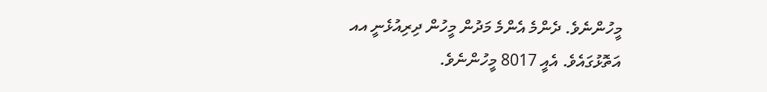މީހުންނެވެ. ދެންމެ އެންމެ މަދުން މީހުން ދިރިއުޅެނީ އއ އަތޮޅުގައެވެ. އެއީ 8017 މީހުންނެވެ.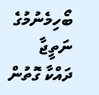ބޯހިމެނުމުގެ ނަތީޖާ ދައްކާ ގޮތުން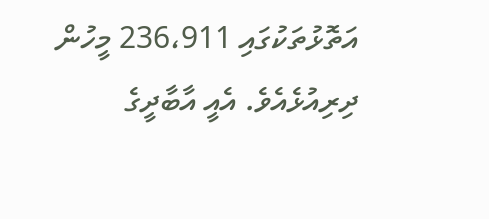އަތޮޅުތަކުގައި 236،911 މީހުން ދިރިއުޅެއެވެ. އެއީ އާބާދީގެ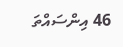46 އިންސައްތަ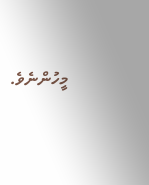މީހުންނެވެ.